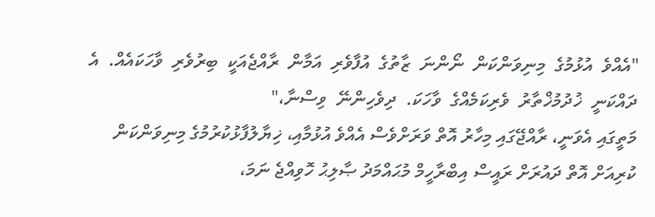"އެއްވެ  އުޅުމުގެ  މިނިވަންކަން  ނޯންނަ  ޒާތުގެ  އުފާވެރި  އަމާން  ރާއްޖެއަކީ  ބިރުވެރި  ވާހަކައެއް.  އެ  ދައްކަނީ  ޚުދުމުޚްތާރު  ވެރިކަމެއްގެ  ވާހަކަ.  ދިވެހިންނޭ  ވިސްނާ،"
މަތީގައި އެވަނީ، ރާއްޖޭގައި މިހާރު އޮތް ވަރަށްވެސް އެއްވެ އުޅުމާއި، ޚިޔާލުފާޅުކުރުމުގެ މިނިވަންކަން ކުރިއަށް އޮތް ދައުރަށް ރައީސް އިބްރާހީމް މުޙައްމަދު ޞާލިޙު ހޮވިއްޖެ ނަމަ،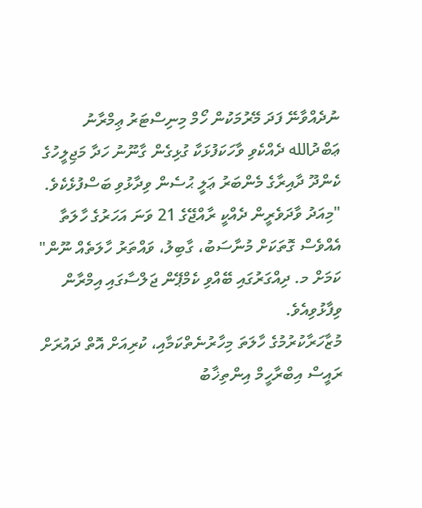ނުދެއްވާނޭ ފަދަ މޭރުމަކުން ހޯމް މިނިސްޓަރު ޢިމްރާނު ޢަބްދުالله ދެއްކެވި ވާހަކަފުޅަކާ ގުޅިގެން ގާނޫނު ހަދާ މަޖިލީހުގެ ކެންދޫ ދާއިރާގެ މެންބަރު ޢަލީ ޙުސެން ވިދާޅުވި ބަސްފުޅެކެވެ.
"މިއަދު ވާދަވެރީން ދެއްކީ ރާއްޖޭގެ 21 ވަނަ އަހަރުގެ ހާލަތާ އެއްވެސް ގޮތަކަށް މުނާސަބު، ގާބިލު، ވައްތަރު ހާލަތެއް ނޫން" ކަމަށް މ. ދިއްގަރުގައި ބޭއްވި ކެމްޕޭން ޖަލްސާގައި އިމްރާން ވިފާޅުވިއެވެ.
މުޒާހަރާކުރުމުގެ ހާލަތަ މިހާރުނެތްކަމާއި، ކުރިއަށް އޮތް ދައުރަށް ރައީސް އިބްރާހީމް އިންތިޚާބު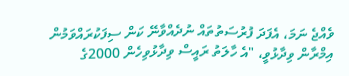ވެއްޖެ ނަމަ، އެފަދަ ފުރުސަތުތައް ނުދެއްވާނޭ ކަން ސިފަކުރައްވަމުން އިމްރާން ވިދާޅުވީ، "އެ ހާލަތު ރައީސް ވިދާޅުވިހެން 2000ގެ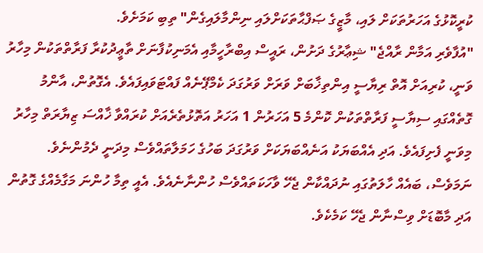ކުރީކޮޅުގެ އަހަރުތަކަށް ލައި، މާޒީގެ ޞަފްޙާތަކަށްލައި ނިންމާލައިގެން" ތިބި ކަމަށެވެ.
"އުފާވެރި އަމާން ރާއްޖެ" ޝިޢާރުގެ ދަށުން، ރައީސް އިބްރާހީމާއި އެމަނިކުފާނަށް ތާޢީދުކުރާ ފަރާތްތަކުން މިހާރު ވަނީ، ކުރިއަށް އޮތް ރިޔާސީ އިންތިޚާބަށް ވަރަށް ވަރުގަދަ ކެމްޕޭނެއް ފައްޓަވައިފައެވެ. އެގޮތުން، އާންމު ގޮތެއްގައި ސިޔާސީ ފަރާތްތަކުން ކޮންމެ 5 އަހަރުން 1 އަހަރު އަތޮޅުތެރެއަށް ކުރައްވާ ޚާއްސަ ޒިޔާރަތް މިހާރު މިވަނީ ފެށިފައެވެ. އަދި އެއްބަޔަކު އަނެއްބަޔަކަށް ވަރުގަދަ ބަހުގެ ހަމަލާތައްވެސް މިދަނީ ދެމުންނެވެ. ނަމަވެސް، ބައެއް ހާލަތުގައި ނުދައްކާން ޖެހޭ ވާހަކަތައްވެސް ހުންނާނެއެވެ. އެއީ ތިމާ ހުންނަ މަގާމެއްގެ ގޮތުން އަދި މާބޮޑަށް ވިސްނާން ޖެހޭ ކަމެކެވެ.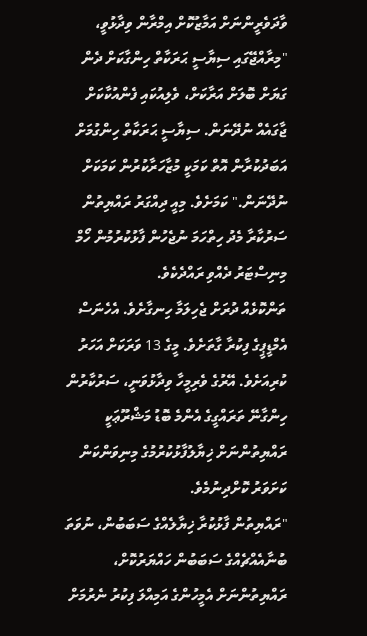ވާދަވެރީންނަށް އަމާޒުކޮށް އިމްރާން ވިދާޅުވީ، "މިރާއްޖޭގައި ސިޔާސީ ޙަރަކާތް ހިންގާކަށް ދެން ގަޔަށް ބޮލަށް އަރާކަށް، ވެލިއުކައި ފެންއުކާކަށް ޖާގައެއް ނުދޭނަން. ސިޔާސީ ޙަރަކާތް ހިންގުމަށް އަބަދުކުރާން އޮތް ކަމަކީ މުޒާހަރާކުރުން ކަމަކަށް ނުދޭނަން." ކަމަށެވެ. މިއީ ދިއްގަރު ރައްޔިތުން ސަރުކާރާ މެދު ހިތްހަމަ ނުޖެހުން ފާޅުކުރުމުން ހޯމް މިނިސްޓަރު ދެއްވި ރައްދެކެވެ.
ތަންކޮޅެއް ދުރަށް ޖެހިލަމާ ހިނގާށެވެ. އެހެނަސް އެމްޑީޕީގެ ފިކުރާ ގާތަށެވެ. މީގެ 13 ވަރަކަށް އަހަރު ކުރިއަށެވެ. އޭރުގެ ވެރިމީހާ ވިދާޅުވަނީ، ސަރުކާރުން ހިންގާނޭ ތަރައްގީގެ އެންމެ ބޮޑު މަޝްރޫޢަކީ ރައްޔިތުންނަށް ޚިޔާލުފާޅުކުރުމުގެ މިނިވަންކަން ކަށަވަރު ކޮށްދިނުމެވެ.
"ރައްޔިތުން ފާޅުކުރާ ޚިޔާލެއްގެ ސަބަބުން، ނުވަތަ ބުނާއެއްޗެއްގެ ސަބަބުން ހައްޔަރުކޮށް، ރައްޔިތުންނަށް އެމީހުންގެ އަމިއްލަ ފިކުރު ނެރުމަށް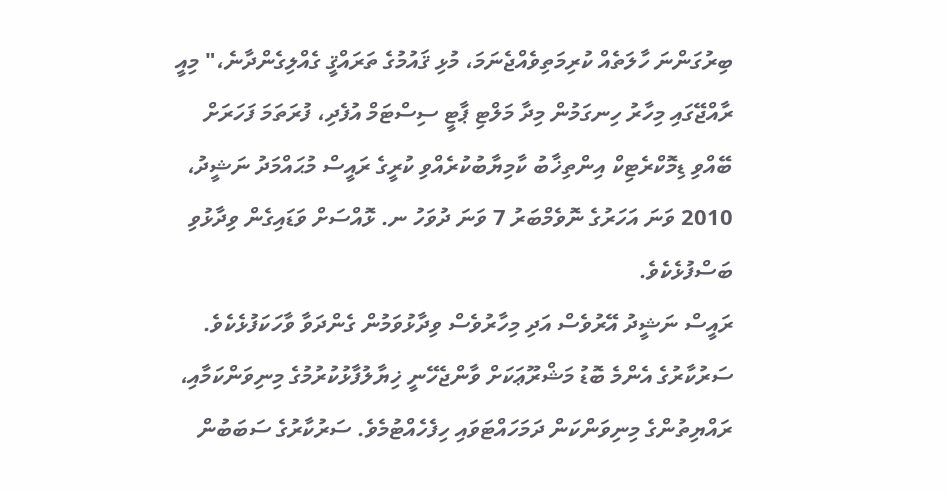ބިރުގަންނަ ހާލަތެއް ކުރިމަތިވެއްޖެނަމަ، މުޅި ޤައުމުގެ ތަރައްޤީ ގެއްލިގެންދާނެ،" މިއީ ރާއްޖޭގައި މިހާރު ހިނގަމުން މިދާ މަލްޓި ޕާޓީ ސިސްޓަމް އުފެދި، ފުރަތަމަ ފަހަރަށް ބޭއްވި ޑިމޮކްރެޓިކް އިންތިޚާބު ކާމިޔާބުކުރެއްވި ކުރީގެ ރައީސް މުޙައްމަދު ނަޝީދު، 2010 ވަނަ އަހަރުގެ ނޮވެމްބަރު 7 ވަނަ ދުވަހު ނ. ޅޮއްސަށް ވަޑައިގެން ވިދާޅުވި ބަސްފުޅެކެވެ.
ރައީސް ނަޝީދު އޭރުވެސް އަދި މިހާރުވެސް ވިދާޅުވަމުން ގެންދަވާ ވާހަކަފުޅެކެވެ. ސަރުކާރުގެ އެންމެ ބޮޑު މަޝްރޫޢަކަށް ވާންޖެހޭނީ ޚިޔާލުފާޅުކުރުމުގެ މިނިވަންކަމާއި، ރައްޔިތުންގެ މިނިވަންކަން ދަމަހައްޓަވައި ހިފެހެއްޓުމެވެ. ސަރުކާރުގެ ސަބަބުން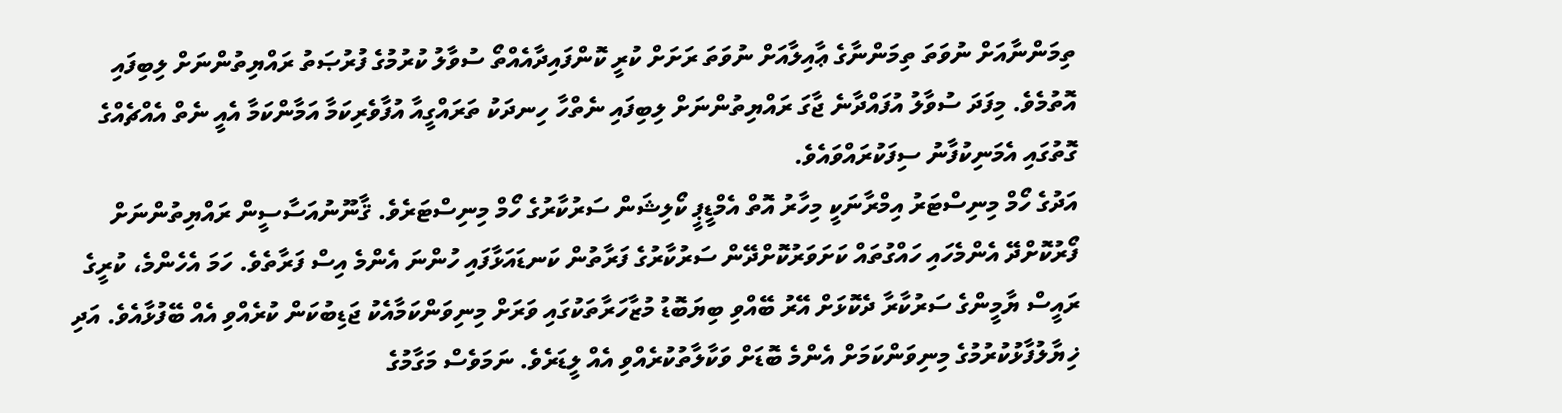ތިމަންނާއަށް ނުވަތަ ތިމަންނާގެ ޢާއިލާއަށް ނުވަތަ ރަށަށް ކުރީ ކޮންފައިދާއެއްތޯ ސުވާލު ކުރުމުގެ ފުރުޞަތު ރައްޔިތުންނަށް ލިބިފައި އޮތުމެވެ. މިފަދަ ސުވާލު އުފައްދާނެ ޖާގަ ރައްޔިތުންނަށް ލިބިފައި ނެތްހާ ހިނދަކު ތަރައްގީއާ އުފާވެރިކަމާ އަމާންކަމާ އެއީ ނެތް އެއްޗެއްގެ ގޮތުގައި އެމަނިކުފާނު ސިފަކުރައްވައެވެ.
އަދުގެ ހޯމް މިނިސްޓަރު އިމްރާނަކީ މިހާރު އޮތް އެމްޑީޕީ ކޯލިޝަން ސަރުކާރުގެ ހޯމް މިނިސްޓަރެވެ. ޤާނޫނުއަސާސީން ރައްޔިތުންނަށް ފޯރުކޮށްދޭ އެންމެހައި ހައްގުތައް ކަށަވަރުކޮށްދޭން ސަރުކާރުގެ ފަރާތުން ކަނޑައަޅާފައި ހުންނަ އެންމެ އިސް ފަރާތެވެ. ހަމަ އެހެންމެ، ކުރީގެ ރައީސް ޔާމީންގެ ސަރުކާރާ ދެކޮޅަށް އޭރު ބޭއްވި ބިޔަބޮޑު މުޒާހަރާތަކުގައި ވަރަށް މިނިވަންކަމާއެކު ޖަޑިބުކަން ކުރެއްވި އެއް ބޭފުޅާއެވެ. އަދި ޚިޔާލުފާޅުކުރުމުގެ މިނިވަންކަމަށް އެންމެ ބޮޑަށް ވަކާލާތުކުރެއްވި އެއް ލީޑަރެވެ. ނަމަވެސް މަގާމުގެ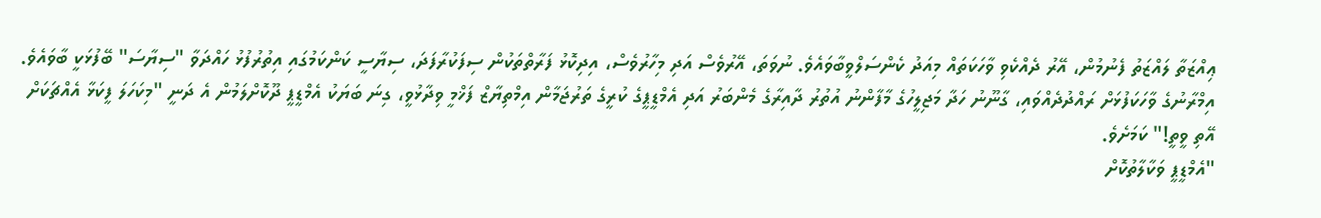ޢިއްޒަތާ ލައްޒަތު ފެނުމުން، އޭރު ދެއްކެވި ވާހަކަތައް މިއަދު ކެންސަލްވީބާވައެވެ. ނުވަތަ، އޭރުވެސް އަދި މިހާރުވެސް، އިދިކޮޅު ފަރާތްތަކުން ސިފަކުރާފަދަ، ސިޔާސީ ކަންކަމުގައި އިތުރުފުޅު ހައްދަވާ "ސިޔާސަ" ބޭފުޅަކީ ބާވައެވެ.
އިމްރާނުގެ ވާހަކަފުޅަށް ރައްދުދެއްވައި، ގާނޫނު ހަދާ މަޖިލީހުގެ މާފާންނު އުތުރު ދާއިރާގެ މެންބަރު އަދި އެމްޑީޕީގެ ކުރީގެ ތަރުޖަމާން އިމްތިޔާޒް ފަޚްމީ ވިދާޅުވީ، ގިނަ ބަޔަކު އެމްޑީޕީ ދޫކޮށްލަމުން އެ ދަނީ "މިކަހަލަ ފީކަޅާ އެއްޗަކަށް އޭތި ވީތީ!" ކަމަށެވެ.
"އެމްޑީޕީ ވަކާލާތުކޮށް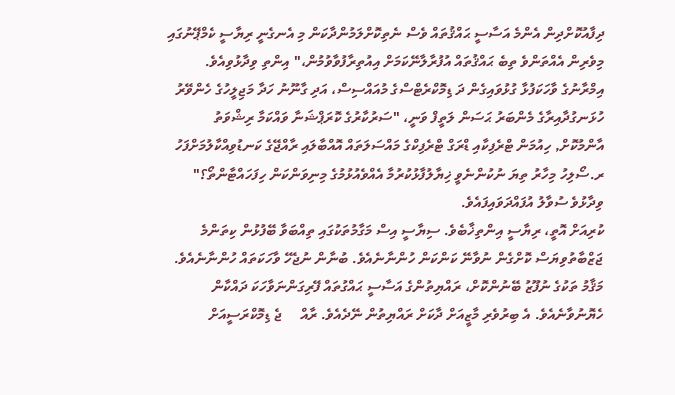ދިފާއުކޮށްދިން އެންމެ އަސާސީ ޙައްޤުތައް ވެސް ނެތިކޮށްލަމުންދާކަން މި އެނގެނީ ރިޔާސީ ކެމްޕޭނުގައި މިވެރިން އެއްތަންވެ ތިބެ ޙައްޤުތައް އުފުރާލާނޭކަމަށް އިއުތިރާފުވާވުމުން،" އިންތި ވިދާޅުވިއެވެ.
އިމްރާނުގެ ވާހަކަފުޅާ ގުޅުވައިގެން ދަ ޑިމޮކްރެޓްސްގެ މުއައްސިސް، އަދި ގާނޫނު ހަދާ މަޖިލީހުގެ ހެންވޭރު ހުޅަނގުދާއިރާގެ މެންބަރު ޙަސަން ލަތީފް ވަނީ، "ސަރުކާރުގެ ކޮރަޕްޝަނާ ވައްކަމާ ރިޝްވަތު އާންމުކޮށް, ހިއުމަން ޓްރެފިކާއި ޑްރަގް ޓްރެފިކްގެ މައްސަލަތައް އޮއްބާލައި ރާއްޖޭގެ ކަނޑުވިއްކާލުމަށްފަހު ރ.ސޯލިހު މިހާރު ތިޔަ ނުކުންނެވީ ޚިޔާލުފާޅުކުރުމާ އެއްވެއުޅުމުގެ މިނިވަންކަން ހިފަހައްޓާންތޯ؟" ވިދާޅުވެ ސުވާލު އުފައްދަވައިފައެވެ.
ކުރިއަށް އޮތީ، ރިޔާސީ އިންތިޚާބެވެ. ސިޔާސީ އިސް މަގާމުތަކުގައި ތިއްބަވާ ބޭފުޅުން ކިތަންމެ ޖަޒްބާތުވިޔަސް ކޮށްގެން ނުވާނޭ ކަންކަން ހުންނާނެއެވެ. ބުނާން ނުޖެހޭ ވާހަކަތައް ހުންނާނެއެވެ. މަޤާމު ތަކުގެ ނުފޫޒު ބޭނުންކޮށް، ރައްޔިތުންގެ އަސާސީ ޙައްގުތައް ފޭރިގަންނަވާހަކަ ދައްކާން ހެޔޮނުވާނެއެވެ. އެ ބިރުވެރި މާޒީއަށް ދާކަށް ރައްޔިތުން ނޭދެއެވެ. ރާއް     ޖެ ޑިމޮކްރަސީއަށް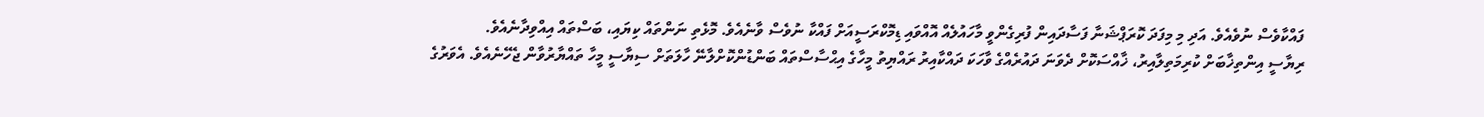ފައްކާވެސް ނުވެއެވެ. އަދި މި މިފަދަ ކޮރަޕްޝަނާ ފަސާދައިން ފުރިގެންވީ މާހައުލެއް އޮއްވައި ޑިމޮކްރަސީއަށް ފައްކާ ނުވެސް ވާނެއެވެ. މޮޅެތި ނަންތައް ކިޔައި، ބަސްތައް އިއްވިދާނެއެވެ.
ރިޔާސީ އިންތިޚާބަށް ކުރިމަތިލާއިރު، ޚާއްސަކޮށް ދެވަނަ ދައުރެއްގެ ވާހަކަ ދައްކާއިރު ރައްޔިތު މީހާގެ އިޙްސާސްތައް ބަންޑުންކޮށްލާނޭ ހާލަތަށް ސިޔާސީ މީހާ ތައްޔާރުވާން ޖެހޭނެއެވެ. އެވަރުގެ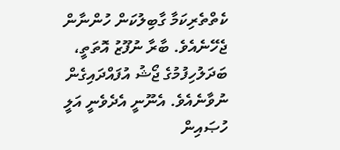ކެތްތެރިކަމާ ގާބިލުކަން ހުންނާން ޖެހޭނެއެވެ. ބާރާ ނުފޫޒު އޮތަތީ، ބަދަލުހިފުމުގެ ޖޯޝު އުފައްދައިގެން ނުވާނެއެވެ. އެނޫނީ އެދެވެނީ އަލީ ހުޞައިން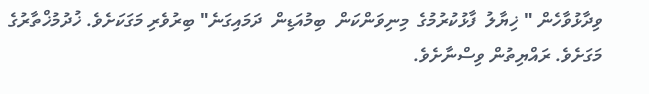ވިދާޅުވާހެން " ޚިޔާލު  ފާޅުކުރުމުގެ  މިނިވަންކަން  ބިމުއަޑިން  ދަމައިގަނެ" ބިރުވެރި މަގަކަށެވެ. ޚުދުމުޚްތާރުގެ މަގަށެވެ. ރައްޔިތުން ވިސްނާށެވެ.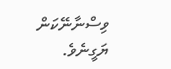ވިސްނާނޭކަން ޔަގީނެވެ.